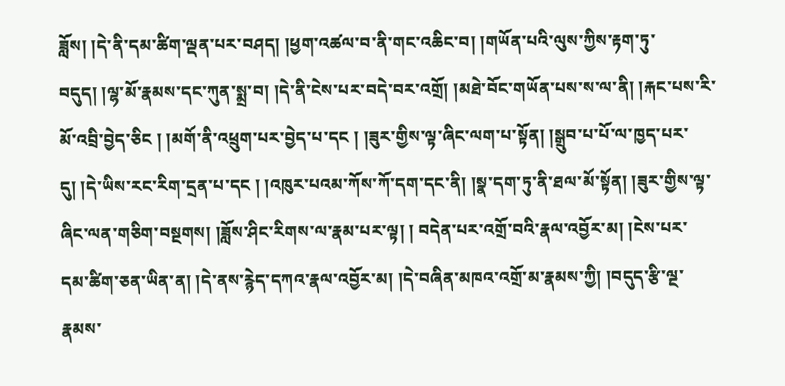ཟློས། །དེ་ནི་དམ་ཚིག་ལྡན་པར་བཤད། །ཕྱག་འཚལ་བ་ནི་གང་འཆིང་བ། །གཡོན་པའི་ལུས་ཀྱིས་རྟག་ཏུ་བདུད། །ལྷ་མོ་རྣམས་དང་ཀུན་སྨྲ་བ། །དེ་ནི་ངེས་པར་བདེ་བར་འགྲོ། །མཐེ་བོང་གཡོན་པས་ས་ལ་ནི། །རྐང་པས་རི་མོ་འབྲི་བྱེད་ཅིང ། །མགོ་ནི་འཕྲུག་པར་བྱེད་པ་དང ། །ཟུར་གྱིས་ལྟ་ཞིང་ལག་པ་སྟོན། །སྒྲུབ་པ་པོ་ལ་ཁྱད་པར་དུ། །དེ་ཡིས་རང་རིག་དྲན་པ་དང ། །འཁུར་པའམ་ཀོས་ཀོ་དག་དང་ནི། །སྣ་དག་ཏུ་ནི་ཐལ་མོ་སྟོན། །ཟུར་གྱིས་ལྟ་ཞིང་ལན་གཅིག་བསྔགས། །ཟློས་ཤིང་རིགས་ལ་རྣམ་པར་ལྟ། ། བདེན་པར་འགྲོ་བའི་རྣལ་འབྱོར་མ། །ངེས་པར་དམ་ཚིག་ཅན་ཡིན་ན། །དེ་ནས་རྙེད་དཀའ་རྣལ་འབྱོར་མ། །དེ་བཞིན་མཁའ་འགྲོ་མ་རྣམས་ཀྱི། །བདུད་རྩི་ལྔ་རྣམས་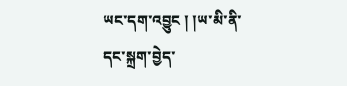ཡང་དག་འབྱུང ། །ཡ་མི་ནི་དང་སྐྲག་བྱེད་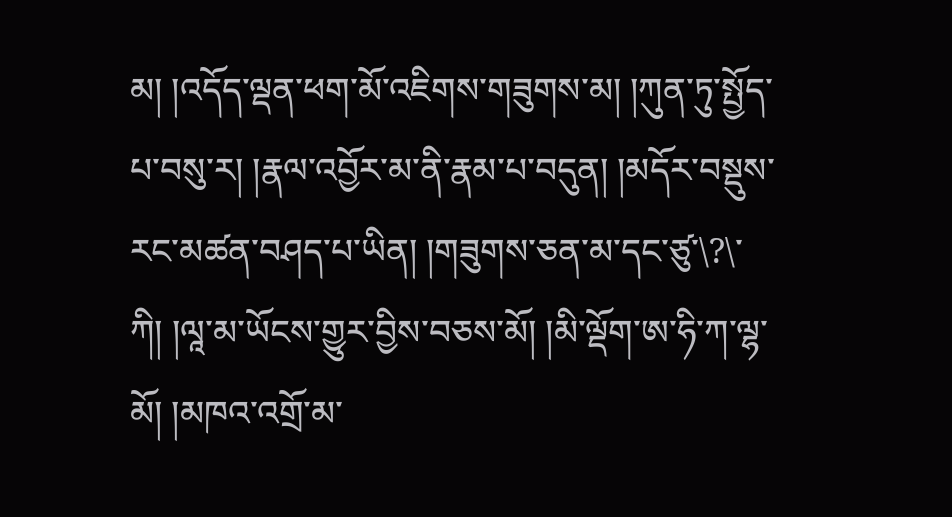མ། །འདོད་ལྡན་ཕག་མོ་འཇིགས་གཟུགས་མ། །ཀུན་ཏུ་སྤྱོད་པ་བསུ་ར། །རྣལ་འབྱོར་མ་ནི་རྣམ་པ་བདུན། །མདོར་བསྡུས་རང་མཚན་བཤད་པ་ཡིན། །གཟུགས་ཅན་མ་དང་ཙུ་\?\་ཀི། །ལཱ་མ་ཡོངས་གྱུར་བྱིས་བཅས་མོ། །མི་ལྡོག་ཨ་ཧི་ཀ་ལྷ་མོ། །མཁའ་འགྲོ་མ་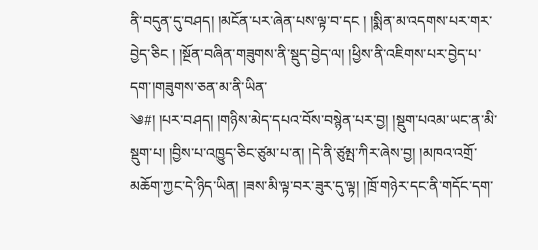ནི་བདུན་དུ་བཤད། །མངོན་པར་ཞེན་པས་ལྟ་བ་དང ། །སྨིན་མ་འདགས་པར་གར་བྱེད་ཅིང ། །སྔོན་བཞིན་གཟུགས་ནི་སྡུད་བྱེད་ལ། །ཕྱིས་ནི་འཇིགས་པར་བྱེད་པ་དག་།གཟུགས་ཅན་མ་ནི་ཡིན་
༄#། །པར་བཤད། །གཉིས་མེད་དཔའ་བོས་བསྙེན་པར་བྱ། །སྡུག་པའམ་ཡང་ན་མི་སྡུག་པ། །བྱིས་པ་འཁྱུད་ཅིང་ཙུམ་པ་ན། །དེ་ནི་ཙུམྤ་ཀིར་ཞེས་བྱ། །མཁའ་འགྲོ་མཆོག་ཀྱང་དེ་ཉིད་ཡིན། །ཟས་མི་ལྟ་བར་ཟུར་དུ་ལྟ། །ཁྲོ་གཉེར་དང་ནི་གདོང་དག་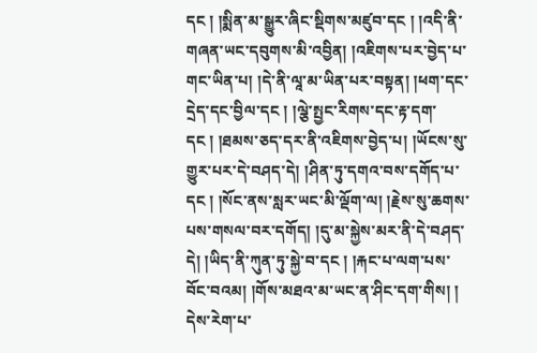དང ། །སྨིན་མ་སྒྱུར་ཞིང་སྡིགས་མཛུབ་དང ། །འདི་ནི་གཞན་ཡང་དབུགས་མི་འབྱིན། །འཇིགས་པར་བྱེད་པ་གང་ཡིན་པ། །དེ་ནི་ལཱ་མ་ཡིན་པར་བསྟན། །ཕག་དང་དྲེད་དང་བྱིལ་དང ། །ལྕེ་སྤྱང་རིགས་དང་རྟ་དག་དང ། །ཐམས་ཅད་དར་ནི་འཇིགས་བྱེད་པ། །ཡོངས་སུ་གྱུར་པར་དེ་བཤད་དེ། །ཤིན་ཏུ་དགའ་བས་དགོད་པ་དང ། །སོང་ནས་སླར་ཡང་མི་ལྡོག་ལ། །རྗེས་སུ་ཆགས་པས་གསལ་བར་དགོད། །དུ་མ་སྐྱེས་མར་ནི་དེ་བཤད་དེ། །ཡིད་ནི་ཀུན་ཏུ་སྐྱེ་བ་དང ། །རྐང་པ་ལག་པས་བོང་བའམ། །གོས་མཐའ་མ་ཡང་ན་ཤིང་དག་གིས། ། དེས་རེག་པ་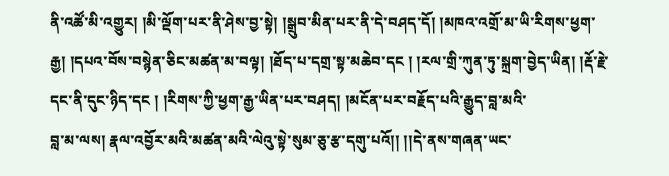ནི་འཚོ་མི་འགྱུར། །མི་ལྡོག་པར་ནི་ཤེས་བྱ་སྟེ། །སྒྲུབ་མིན་པར་ནི་དེ་བཤད་དོ། །མཁའ་འགྲོ་མ་ཡི་རིགས་ཕྱག་རྒྱ། །དཔའ་བོས་བསྙེན་ཅིང་མཚན་མ་བལྟ། །ཐོད་པ་དགྲ་སྟ་མཆེབ་དང ། །རལ་གྲི་ཀུན་ཏུ་སྐྲག་བྱེད་ཡིན། །རྡོ་རྗེ་དང་ནི་དུང་ཉིད་དང ། །རིགས་ཀྱི་ཕྱག་རྒྱ་ཡིན་པར་བཤད། །མངོན་པར་བརྗོད་པའི་རྒྱུད་བླ་མའི་
བླ་མ་ལས། རྣལ་འབྱོར་མའི་མཚན་མའི་ལེའུ་སྟེ་སུམ་ཅུ་རྩ་དགུ་པའོ།། །།དེ་ནས་གཞན་ཡང་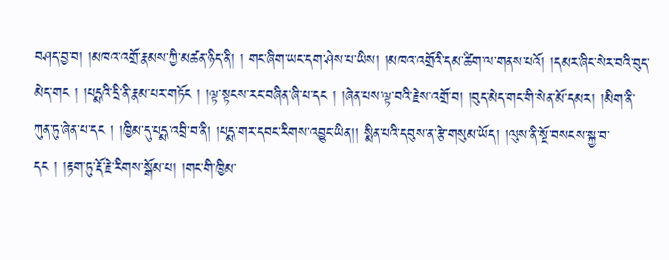བཤད་བྱ་བ། །མཁའ་འགྲོ་རྣམས་ཀྱི་མཚན་ཉིད་ནི། ། གང་ཞིག་ཡང་དག་ཤེས་པ་ཡིས། །མཁའ་འགྲོའི་དམ་ཚིག་ལ་གནས་པའོ། །དམར་ཞིང་སེར་བའི་བུད་མེད་གང ། །པདྨའི་དྲི་ནི་རྣམ་པར་གཏོང ། །ལྟ་སྟངས་རང་བཞིན་ཞི་པ་དང ། །ཞེན་པས་ལྟ་བའི་རྗེས་འགྲོ་བ། །བུད་མེད་གང་གི་སེན་མོ་དམར། །མིག་ནི་ཀུན་ཏུ་ཞེན་པ་དང ། །ཁྱིམ་དུ་པདྨ་འབྲི་བ་ནི། །པདྨ་གར་དབང་རིགས་འབྱུང་ཡིན།། སྨིན་པའི་དབུས་ན་རྩེ་གསུམ་ཡོད། །ལུས་ནི་སྔོ་བསངས་སྐྱ་བ་དང ། །རྟག་ཏུ་རྡོ་རྗེ་རིགས་སྒོམ་པ། །གང་གི་ཁྱིམ་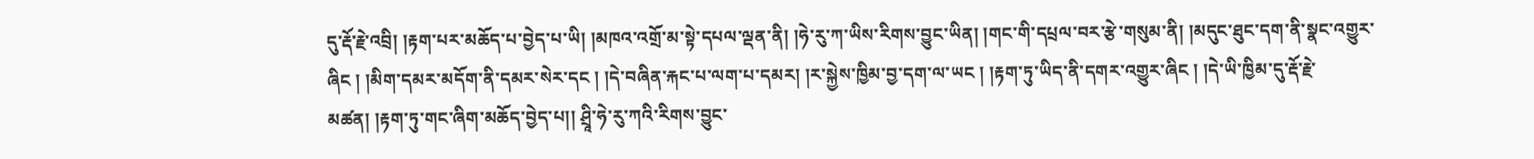དུ་རྡོ་རྗེ་འབྲི། །རྟག་པར་མཆོད་པ་བྱེད་པ་ཡི། །མཁའ་འགྲོ་མ་སྟེ་དཔལ་ལྡན་ནི། །ཧེ་རུ་ཀ་ཡིས་རིགས་བྱུང་ཡིན། །གང་གི་དཔྲལ་བར་རྩེ་གསུམ་ནི། །མདུང་ཐུང་དག་ནི་སྣང་འགྱུར་ཞིང ། །མིག་དམར་མདོག་ནི་དམར་སེར་དང ། །དེ་བཞིན་རྐང་པ་ལག་པ་དམར། །ར་སྐྱེས་ཁྱིམ་བྱ་དག་ལ་ཡང ། །རྟག་ཏུ་ཡིད་ནི་དགར་འགྱུར་ཞིང ། །དེ་ཡི་ཁྱིམ་དུ་རྡོ་རྗེ་མཚན། །རྟག་ཏུ་གང་ཞིག་མཆོད་བྱེད་པ།། ཤྲཱི་ཧེ་རུ་ཀའི་རིགས་བྱུང་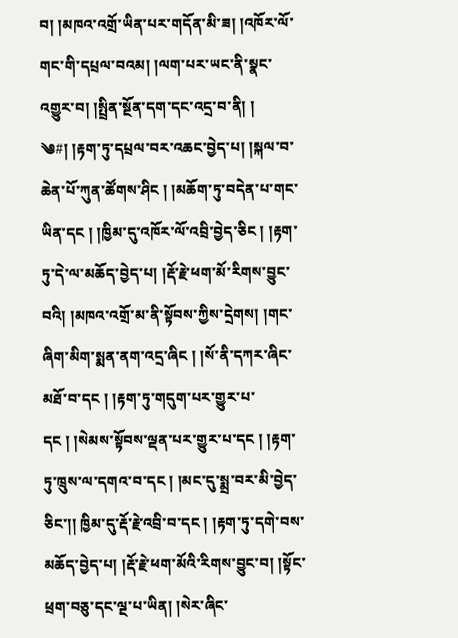བ། །མཁའ་འགྲོ་ཡིན་པར་གདོན་མི་ཟ། །འཁོར་ལོ་གང་གི་དཔྲལ་བའམ། །ལག་པར་ཡང་ནི་སྣང་འགྱུར་བ། །སྤྲིན་སྔོན་དག་དང་འདྲ་བ་ནི། །
༄#། །རྟག་ཏུ་དཔྲལ་བར་འཆང་བྱེད་པ། །སྐལ་བ་ཆེན་པོ་ཀུན་ཚོགས་ཤིང ། །མཆོག་ཏུ་བདེན་པ་གང་ཡིན་དང ། །ཁྱིམ་དུ་འཁོར་ལོ་འབྲི་བྱེད་ཅིང ། །རྟག་ཏུ་དེ་ལ་མཆོད་བྱེད་པ། །རྡོ་རྗེ་ཕག་མོ་རིགས་བྱུང་བའི། །མཁའ་འགྲོ་མ་ནི་སྟོབས་ཀྱིས་དྲེགས། །གང་ཞིག་མིག་སྨན་ནག་འདྲ་ཞིང ། །སོ་ནི་དཀར་ཞིང་མཐོ་བ་དང ། །རྟག་ཏུ་གདུག་པར་གྱུར་པ་དང ། །སེམས་སྟོབས་ལྡན་པར་གྱུར་པ་དང ། །རྟག་ཏུ་ཁྲུས་ལ་དགའ་བ་དང ། །མང་དུ་སྨྲ་བར་མི་བྱེད་ཅིང་།། ཁྱིམ་དུ་རྡོ་རྗེ་འབྲི་བ་དང ། །རྟག་ཏུ་དགེ་བས་མཆོད་བྱེད་པ། །རྡོ་རྗེ་ཕག་མོའི་རིགས་བྱུང་བ། །སྟོང་ཕྲག་བཅུ་དང་ལྔ་པ་ཡིན། །སེར་ཞིང་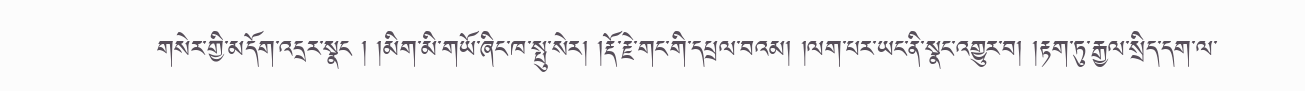གསེར་གྱི་མདོག་འདྲར་སྣང ། །མིག་མི་གཡོ་ཞིང་ཁ་སྤུ་སེར། །རྡོ་རྗེ་གང་གི་དཔྲལ་བའམ། །ལག་པར་ཡང་ནི་སྣང་འགྱུར་བ། །རྟག་ཏུ་རྒྱལ་སྲིད་དག་ལ་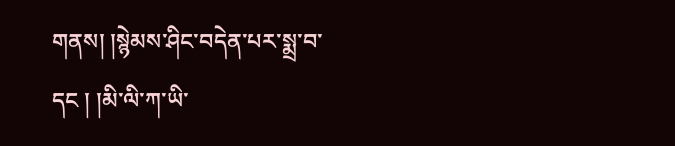གནས། །སྙེམས་ཤིང་བདེན་པར་སྨྲ་བ་དང ། །མི་ལི་ཀ་ཡི་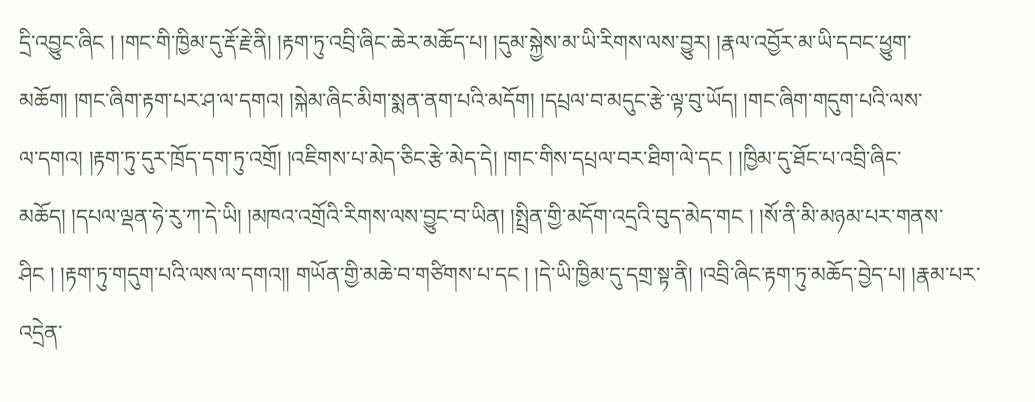དྲི་འབྱུང་ཞིང ། །གང་གི་ཁྱིམ་དུ་རྡོ་རྗེ་ནི། །རྟག་ཏུ་འབྲི་ཞིང་ཆེར་མཆོད་པ། །དུམ་སྐྱེས་མ་ཡི་རིགས་ལས་བྱུར། །རྣལ་འབྱོར་མ་ཡི་དབང་ཕྱུག་མཆོག། །གང་ཞིག་རྟག་པར་ཤ་ལ་དགའ། །སྐེམ་ཞིང་མིག་སྨན་ནག་པའི་མདོག། །དཔྲལ་བ་མདུང་རྩེ་ལྟ་བུ་ཡོད། །གང་ཞིག་གདུག་པའི་ལས་
ལ་དགའ། །རྟག་ཏུ་དུར་ཁྲོད་དག་ཏུ་འགྲོ། །འཇིགས་པ་མེད་ཅིང་རྩེ་མེད་དེ། །གང་གིས་དཔྲལ་བར་ཐིག་ལེ་དང ། །ཁྱིམ་དུ་ཐོང་པ་འབྲི་ཞིང་མཆོད། །དཔལ་ལྡན་ཧེ་རུ་ཀ་དེ་ཡི། །མཁའ་འགྲོའི་རིགས་ལས་བྱུང་བ་ཡིན། །སྤྲིན་གྱི་མདོག་འདྲའི་བུད་མེད་གང ། །སོ་ནི་མི་མཉམ་པར་གནས་ཤིང ། །རྟག་ཏུ་གདུག་པའི་ལས་ལ་དགའ།། གཡོན་གྱི་མཆེ་བ་གཙིགས་པ་དང ། །དེ་ཡི་ཁྱིམ་དུ་དགྲ་སྟ་ནི། །འབྲི་ཞིང་རྟག་ཏུ་མཆོད་བྱེད་པ། །རྣམ་པར་འདྲེན་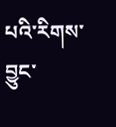པའི་རིགས་བྱུང་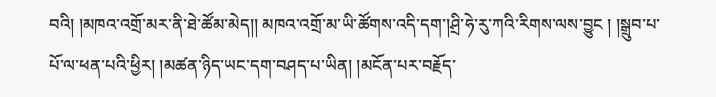བའི། །མཁའ་འགྲོ་མར་ནི་ཐེ་ཚོམ་མེད།། མཁའ་འགྲོ་མ་ཡི་ཚོགས་འདི་དག་།ཤྲི་ཧེ་རུ་ཀའི་རིགས་ལས་བྱུང ། །སྒྲུབ་པ་པོ་ལ་ཕན་པའི་ཕྱིར། །མཚན་ཉིད་ཡང་དག་བཤད་པ་ཡིན། །མངོན་པར་བརྗོད་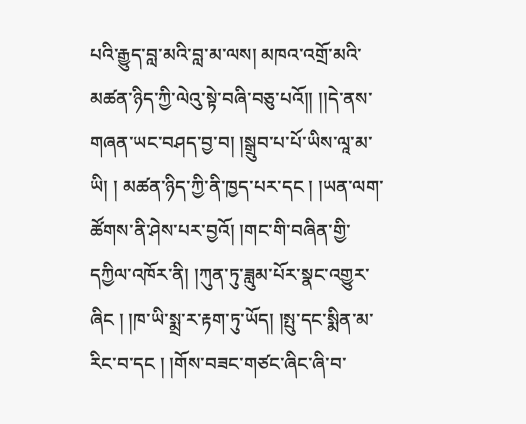པའི་རྒྱུད་བླ་མའི་བླ་མ་ལས། མཁའ་འགྲོ་མའི་མཚན་ཉིད་ཀྱི་ལེའུ་སྟེ་བཞི་བཅུ་པའོ།། །།དེ་ནས་གཞན་ཡང་བཤད་བྱ་བ། །སྒྲུབ་པ་པོ་ཡིས་ལཱ་མ་ཡི། ། མཚན་ཉིད་ཀྱི་ནི་ཁྱད་པར་དང ། །ཡན་ལག་ཚོགས་ནི་ཤེས་པར་བྱའོ། །གང་གི་བཞིན་གྱི་དཀྱིལ་འཁོར་ནི། །ཀུན་ཏུ་ཟླུམ་པོར་སྣང་འགྱུར་ཞིང ། །ཁ་ཡི་སྨྲ་ར་རྟག་ཏུ་ཡོད། །སྤུ་དང་སྨིན་མ་རིང་བ་དང ། །གོས་བཟང་གཙང་ཞིང་ཞི་བ་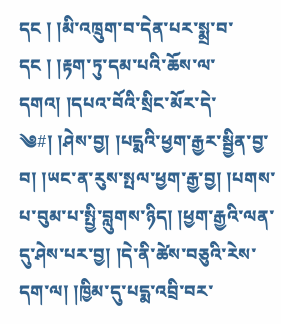དང ། །མི་འཁྲུག་བ་དེན་པར་སྨྲ་བ་དང ། །རྟག་ཏུ་དམ་པའི་ཆོས་ལ་དགའ། །དཔའ་བོའི་སྲིང་མོར་དེ་
༄#། །ཤེས་བྱ། །པདྨའི་ཕྱག་རྒྱར་སྦྱིན་བྱ་བ། །ཡང་ན་རུས་སྤལ་ཕྱག་རྒྱ་བྱ། །པགས་པ་བུམ་པ་སྤྱི་བླུགས་ཉིད། །ཕྱག་རྒྱའི་ལན་དུ་ཤེས་པར་བྱ། །དེ་ནི་ཚེས་བཅུའི་རེས་དག་ལ། །ཁྱིམ་དུ་པདྨ་འབྲི་བར་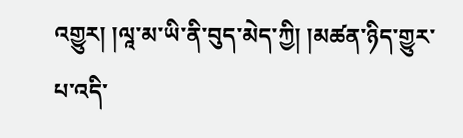འགྱུར། །ལཱ་མ་ཡི་ནི་བུད་མེད་ཀྱི། །མཚན་ཉིད་གྱུར་པ་འདི་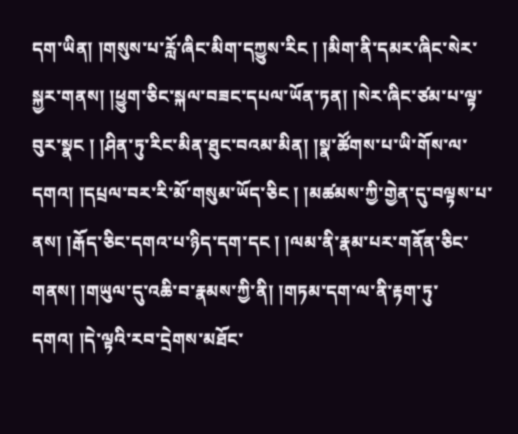དག་ཡིན། །གསུས་པ་རློ་ཞིང་མིག་དཀྱུས་རིང ། །མིག་ནི་དམར་ཞིང་སེར་སྐྱར་གནས། །ཕྱུག་ཅིང་སྐལ་བཟང་དཔལ་ཡོན་ཏན། །སེར་ཞིང་ཙམ་པ་ལྟ་བུར་སྣང ། །ཤིན་ཏུ་རིང་མིན་ཐུང་བའམ་མིན། །སྣ་ཚོགས་པ་ཡི་གོས་ལ་དགའ། །དཔྲལ་བར་རི་མོ་གསུམ་ཡོད་ཅིང ། །མཚམས་ཀྱི་གྱེན་དུ་བལྟས་པ་ནས། །རྒོད་ཅིང་དགའ་པ་ཉིད་དག་དང ། །ལམ་ནི་རྣམ་པར་གནོན་ཅིང་གནས། །གཡུལ་དུ་འཆི་བ་རྣམས་ཀྱི་ནི། །གཏམ་དག་ལ་ནི་རྟག་ཏུ་དགའ། །དེ་ལྟའི་རབ་དྲེགས་མཐོང་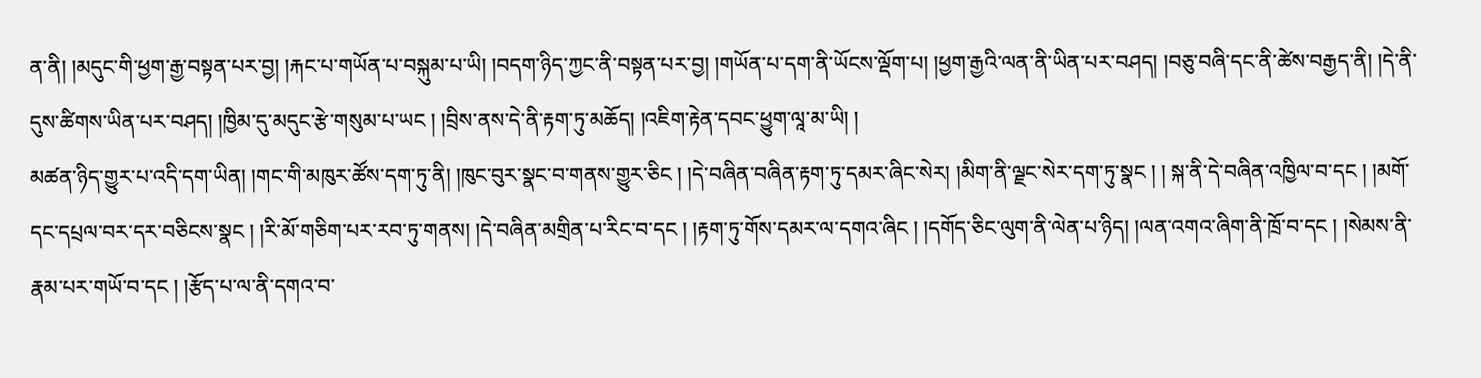ན་ནི། །མདུང་གི་ཕྱག་རྒྱ་བསྟན་པར་བྱ། །རྐང་པ་གཡོན་པ་བསྐུམ་པ་ཡི། །བདག་ཉིད་ཀྱང་ནི་བསྟན་པར་བྱ། །གཡོན་པ་དག་ནི་ཡོངས་ལྡོག་པ། །ཕྱག་རྒྱའི་ལན་ནི་ཡིན་པར་བཤད། །བཅུ་བཞི་དང་ནི་ཚེས་བརྒྱད་ནི། །དེ་ནི་དུས་ཚིགས་ཡིན་པར་བཤད། །ཁྱིམ་དུ་མདུང་རྩེ་གསུམ་པ་ཡང ། །བྲིས་ནས་དེ་ནི་རྟག་ཏུ་མཆོད། །འཇིག་རྟེན་དབང་ཕྱུག་ལཱ་མ་ཡི། །
མཚན་ཉིད་གྱུར་པ་འདི་དག་ཡིན། །གང་གི་མཁུར་ཚོས་དག་ཏུ་ནི། །ཁུང་བུར་སྣང་བ་གནས་གྱུར་ཅིང ། །དེ་བཞིན་བཞིན་རྟག་ཏུ་དམར་ཞིང་སེར། །མིག་ནི་ལྗང་སེར་དག་ཏུ་སྣང ། ། སྐ་ནི་དེ་བཞིན་འཁྱིལ་བ་དང ། །མགོ་དང་དཔྲལ་བར་དར་བཅིངས་སྣང ། །རི་མོ་གཅིག་པར་རབ་ཏུ་གནས། །དེ་བཞིན་མགྲིན་པ་རིང་བ་དང ། །རྟག་ཏུ་གོས་དམར་ལ་དགའ་ཞིང ། །དགོད་ཅིང་ལུག་ནི་ལེན་པ་ཉིད། །ལན་འགའ་ཞིག་ནི་ཁྲོ་བ་དང ། །སེམས་ནི་རྣམ་པར་གཡོ་བ་དང ། །རྩོད་པ་ལ་ནི་དགའ་བ་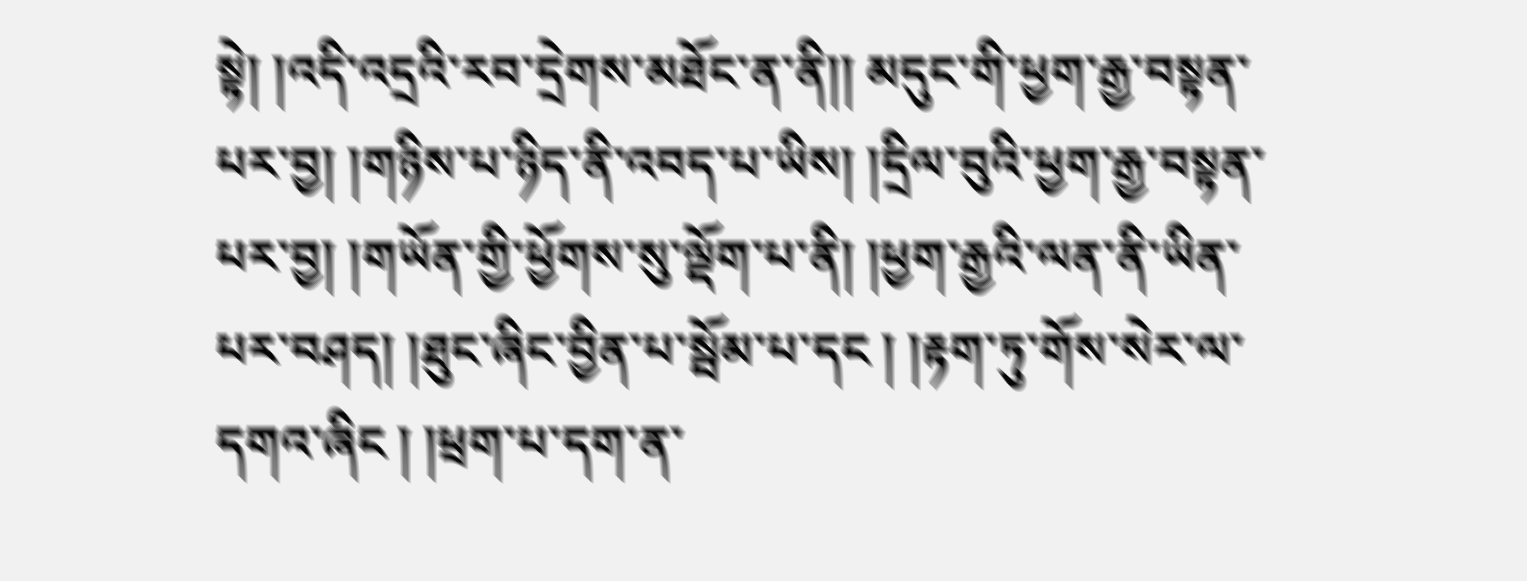སྟེ། །འདི་འདྲའི་རབ་དྲེགས་མཐོང་ན་ནི།། མདུང་གི་ཕྱག་རྒྱ་བསྟན་པར་བྱ། །གཉིས་པ་ཉིད་ནི་འབད་པ་ཡིས། །དྲིལ་བུའི་ཕྱག་རྒྱ་བསྟན་པར་བྱ། །གཡོན་གྱི་ཕྱོགས་སུ་ལྡོག་པ་ནི། །ཕྱག་རྒྱའི་ལན་ནི་ཡིན་པར་བཤད། །ཐུང་ཞིང་བྱིན་པ་སྦོམ་པ་དང ། །རྟག་ཏུ་གོས་སེར་ལ་དགའ་ཞིང ། །ཕྲག་པ་དག་ན་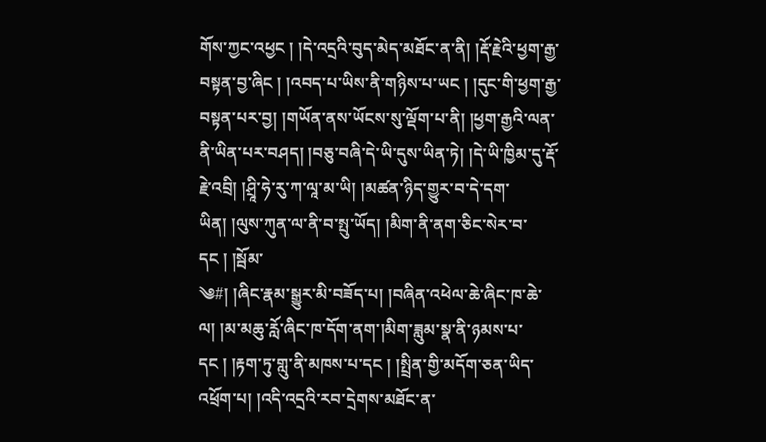གོས་ཀྱང་འཕྱང ། །དེ་འདྲའི་བུད་མེད་མཐོང་ན་ནི། །རྡོ་རྗེའི་ཕྱག་རྒྱ་བསྟན་བྱ་ཞིང ། །འབད་པ་ཡིས་ནི་གཉིས་པ་ཡང ། །དུང་གི་ཕྱག་རྒྱ་བསྟན་པར་བྱ། །གཡོན་ནས་ཡོངས་སུ་ལྡོག་པ་ནི། །ཕྱག་རྒྱའི་ལན་ནི་ཡིན་པར་བཤད། །བཅུ་བཞི་དེ་ཡི་དུས་ཡིན་ཏེ། །དེ་ཡི་ཁྱིམ་དུ་རྡོ་རྗེ་འབྲི། །ཤྲཱི་ཧེ་རུ་ཀ་ལཱ་མ་ཡི། །མཚན་ཉིད་གྱུར་བ་དེ་དག་ཡིན། །ལུས་ཀུན་ལ་ནི་བ་སྤུ་ཡོད། །མིག་ནི་ནག་ཅིང་སེར་བ་དང ། །སྦོམ་
༄#། །ཞིང་རྣམ་སྒྱུར་མི་བཟོད་པ། །བཞིན་འཕེལ་ཆེ་ཞིང་ཁ་ཆེ་ལ། །མ་མཆུ་རློ་ཞིང་ཁ་དོག་ནག་།མིག་ཟླུམ་སྣ་ནི་ཉམས་པ་དང ། །རྟག་ཏུ་གླུ་ནི་མཁས་པ་དང ། །སྤྲིན་གྱི་མདོག་ཅན་ཡིད་འཕྲོག་པ། །འདི་འདྲའི་རབ་དྲེགས་མཐོང་ན་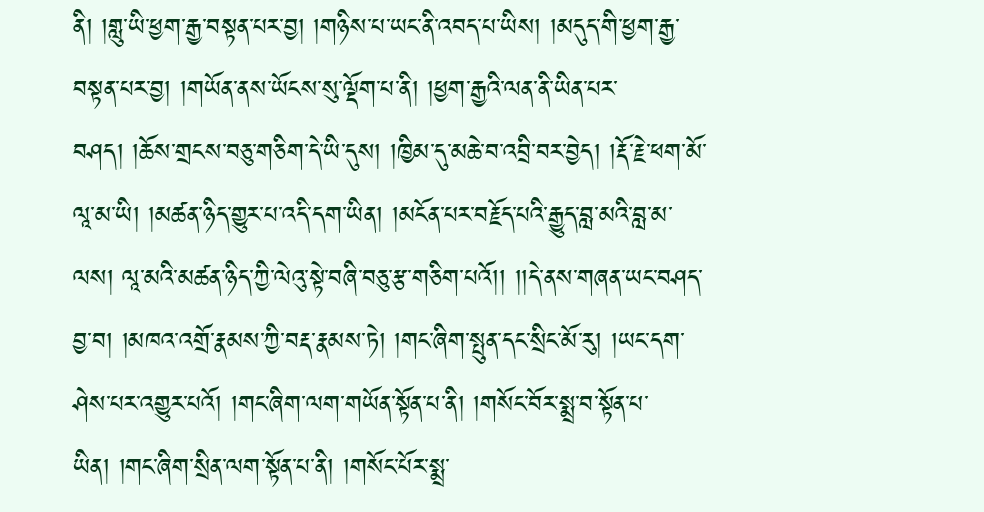ནི། །གླུ་ཡི་ཕྱག་རྒྱ་བསྟན་པར་བྱ། །གཉིས་པ་ཡང་ནི་འབད་པ་ཡིས། །མདུད་གི་ཕྱག་རྒྱ་བསྟན་པར་བྱ། །གཡོན་ནས་ཡོངས་སུ་ལྡོག་པ་ནི། །ཕྱག་རྒྱའི་ལན་ནི་ཡིན་པར་བཤད། །ཆོས་གྲངས་བཅུ་གཅིག་དེ་ཡི་དུས། །ཁྱིམ་དུ་མཆེ་བ་འབྲི་བར་བྱེད། །རྡོ་རྗེ་ཕག་མོ་ལཱ་མ་ཡི། །མཚན་ཉིད་གྱུར་པ་འདི་དག་ཡིན། །མངོན་པར་བརྗོད་པའི་རྒྱུད་བླ་མའི་བླ་མ་ལས། ལཱ་མའི་མཚན་ཉིད་ཀྱི་ལེའུ་སྟེ་བཞི་བཅུ་རྩ་གཅིག་པའོ།། །།དེ་ནས་གཞན་ཡང་བཤད་བྱ་བ། །མཁའ་འགྲོ་རྣམས་ཀྱི་བརྡ་རྣམས་ཏེ། །གང་ཞིག་སྤུན་དང་སྲིང་མོ་རུ། །ཡང་དག་ཤེས་པར་འགྱུར་པའོ། །གང་ཞིག་ལག་གཡོན་སྟོན་པ་ནི། །གསོང་བོར་སྨྲ་བ་སྟོན་པ་ཡིན། །གང་ཞིག་སྲིན་ལག་སྟོན་པ་ནི། །གསོང་པོར་སྨྲ་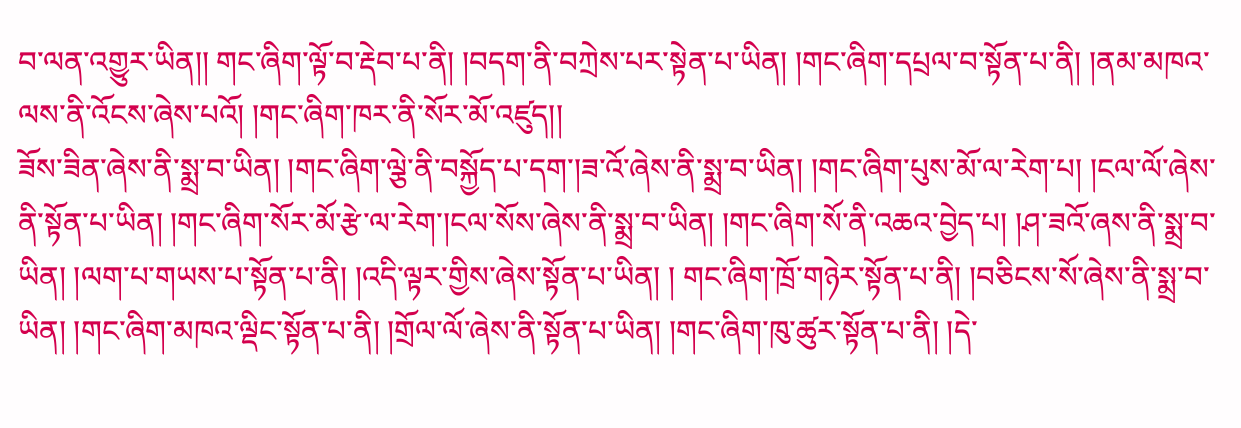བ་ལན་འགྱུར་ཡིན།། གང་ཞིག་ལྟོ་བ་རྡེབ་པ་ནི། །བདག་ནི་བཀྲེས་པར་སྟེན་པ་ཡིན། །གང་ཞིག་དཔྲལ་བ་སྟོན་པ་ནི། །ནམ་མཁའ་ལས་ནི་འོངས་ཞེས་པའོ། །གང་ཞིག་ཁར་ནི་སོར་མོ་འཛུད།།
ཟོས་ཟིན་ཞེས་ནི་སྨྲ་བ་ཡིན། །གང་ཞིག་ལྕེ་ནི་བསྐྱོད་པ་དག་།ཟ་འོ་ཞེས་ནི་སྨྲ་བ་ཡིན། །གང་ཞིག་པུས་མོ་ལ་རེག་པ། །ངལ་ལོ་ཞེས་ནི་སྟོན་པ་ཡིན། །གང་ཞིག་སོར་མོ་རྩེ་ལ་རེག་།ངལ་སོས་ཞེས་ནི་སྨྲ་བ་ཡིན། །གང་ཞིག་སོ་ནི་འཆའ་བྱེད་པ། །ཤ་ཟའོ་ཞས་ནི་སྨྲ་བ་ཡིན། །ལག་པ་གཡས་པ་སྟོན་པ་ནི། །འདི་ལྟར་གྱིས་ཞེས་སྟོན་པ་ཡིན། ། གང་ཞིག་ཁྲོ་གཉེར་སྟོན་པ་ནི། །བཅིངས་སོ་ཞེས་ནི་སྨྲ་བ་ཡིན། །གང་ཞིག་མཁའ་ལྡིང་སྟོན་པ་ནི། །གྲོལ་ལོ་ཞེས་ནི་སྟོན་པ་ཡིན། །གང་ཞིག་ཁུ་ཚུར་སྟོན་པ་ནི། །དེ་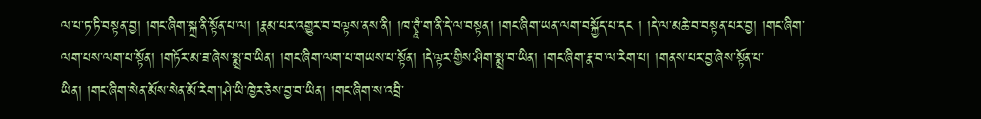ལ་པ་ཏ་ཏི་བསྟན་བྱ། །གང་ཞིག་སྐྲ་ནི་སྟོན་པ་ལ། །རྣམ་པར་འགྱུར་བ་བལྟས་ནས་ནི། །ཁ་ཊྭཱཾ་ག་ནི་དེ་ལ་བསྟན། །གང་ཞིག་ཡན་ལག་བསྐྱོད་པ་དང ། །དེ་ལ་མཆེ་བ་བསྟན་པར་བྱ། །གང་ཞིག་ལག་པས་ལག་པ་སྟོན། །གཏོར་མ་ཟ་ཞེས་སྨྲ་བ་ཡིན། །གང་ཞིག་ལག་པ་གཡས་པ་སྟོན། །དེ་ལྟར་གྱིས་ཤིག་སྨྲ་བ་ཡིན། །གང་ཞིག་རྣ་བ་ལ་རེག་པ། །གནས་པར་བྱ་ཞེས་སྟོན་པ་ཡིན། །གང་ཞིག་སེན་མོས་སེན་མོ་རེག་།ཤེ་ཡི་ཁྱེར་ཅེས་བྱ་བ་ཡིན། །གང་ཞིག་ས་འབྲི་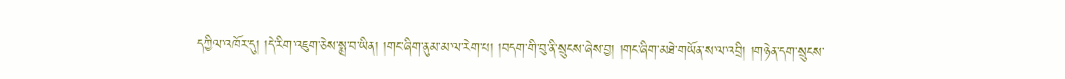དཀྱིལ་འཁོར་དུ། །དེ་རིག་འཇུག་ཅེས་སྨྲ་བ་ཡིན། །གང་ཞིག་ནུམ་མ་ལ་རེག་པ། །བདག་གི་བུ་ནི་སྲུངས་ཞེས་བྱ། །གང་ཞིག་མཐེ་གཡོན་ས་ལ་འབྲི། །གཉེན་དག་སྲུངས་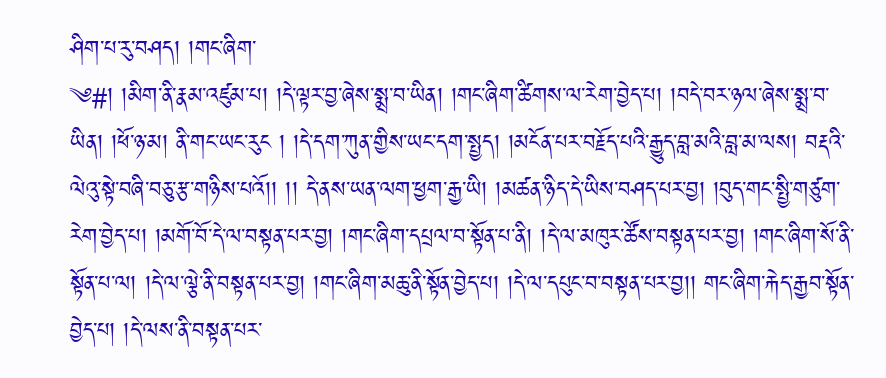ཤིག་པ་རུ་བཤད། །གང་ཞིག་
༄#། །མིག་ནི་རྣམ་འཛུམ་པ། །དེ་ལྟར་བྱ་ཞེས་སྨྲ་བ་ཡིན། །གང་ཞིག་ཚིགས་ལ་རེག་བྱེད་པ། །བདེ་བར་ཉལ་ཞེས་སྨྲ་བ་ཡིན། །ཕོ་ཉ་མ། ནི་གང་ཡང་རུང ། །དེ་དག་ཀུན་གྱིས་ཡང་དག་སྤྱད། །མངོན་པར་བརྗོད་པའི་རྒྱུད་བླ་མའི་བླ་མ་ལས། བརྡའི་ལེའུ་སྟེ་བཞི་བཅུ་རྩ་གཉིས་པའོ།། །། དེ་ནས་ཡན་ལག་ཕྱག་རྒྱ་ཡི། །མཚན་ཉིད་དེ་ཡིས་བཤད་པར་བྱ། །བུད་གང་སྤྱི་གཙུག་རེག་བྱེད་པ། །མགོ་བོ་དེ་ལ་བསྟན་པར་བྱ། །གང་ཞིག་དཔྲལ་བ་སྟོན་པ་ནི། །དེ་ལ་མཁུར་ཚོས་བསྟན་པར་བྱ། །གང་ཞིག་སོ་ནི་སྟོན་པ་ལ། །དེ་ལ་ལྕེ་ནི་བསྟན་པར་བྱ། །གང་ཞིག་མཆུ་ནི་སྟོན་བྱེད་པ། །དེ་ལ་དཔུང་བ་བསྟན་པར་བྱ།། གང་ཞིག་རྐེད་རྒྱབ་སྟོན་བྱེད་པ། །དེ་ལས་ནི་བསྟན་པར་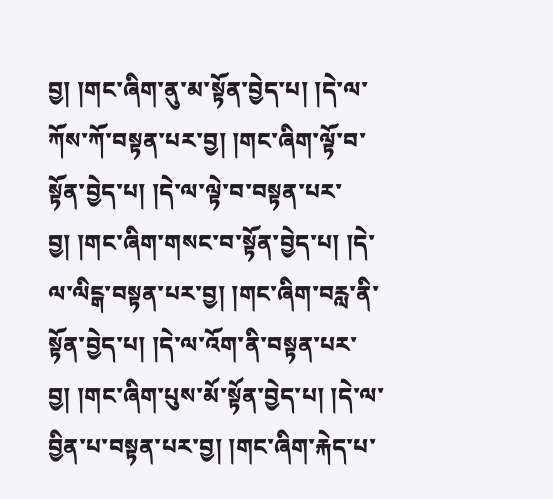བྱ། །གང་ཞིག་ནུ་མ་སྟོན་བྱེད་པ། །དེ་ལ་ཀོས་ཀོ་བསྟན་པར་བྱ། །གང་ཞིག་ལྟོ་བ་སྟོན་བྱེད་པ། །དེ་ལ་ལྟེ་བ་བསྟན་པར་བྱ། །གང་ཞིག་གསང་བ་སྟོན་བྱེད་པ། །དེ་ལ་ལིངྒ་བསྟན་པར་བྱ། །གང་ཞིག་བརླ་ནི་སྟོན་བྱེད་པ། །དེ་ལ་འོག་ནི་བསྟན་པར་བྱ། །གང་ཞིག་པུས་མོ་སྟོན་བྱེད་པ། །དེ་ལ་བྱིན་པ་བསྟན་པར་བྱ། །གང་ཞིག་རྐེད་པ་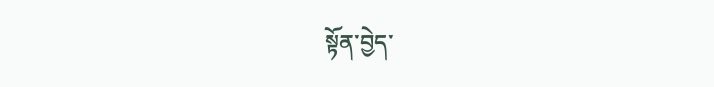སྟོན་བྱེད་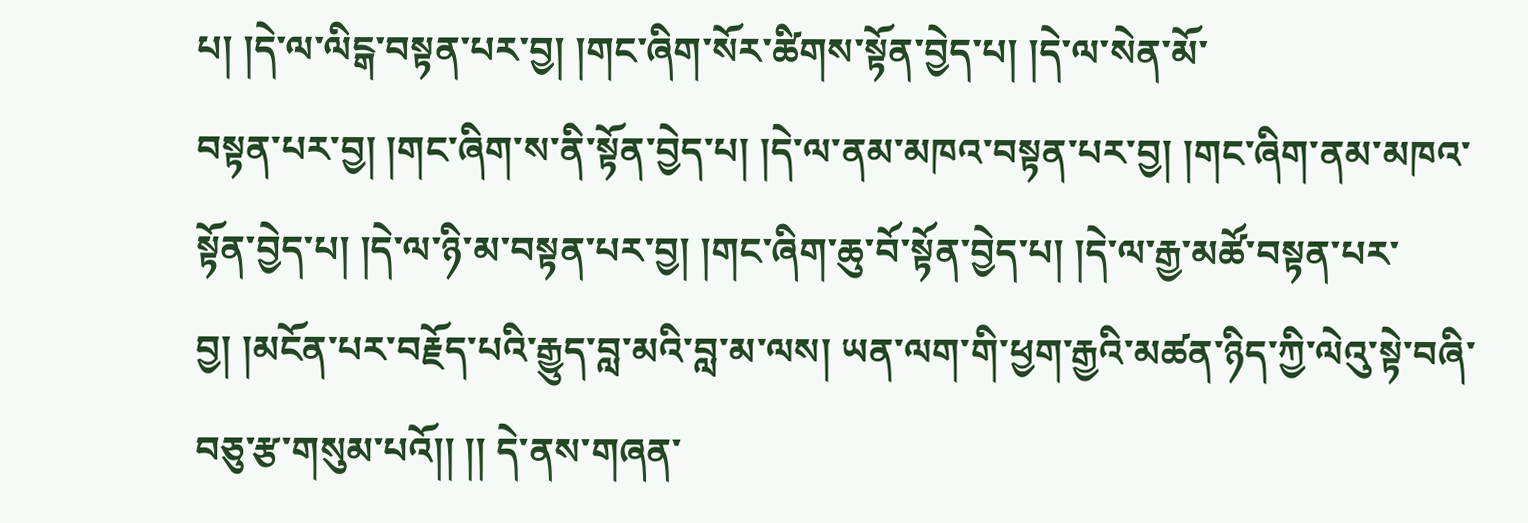པ། །དེ་ལ་ལིངྒ་བསྟན་པར་བྱ། །གང་ཞིག་སོར་ཚིགས་སྟོན་བྱེད་པ། །དེ་ལ་སེན་མོ་
བསྟན་པར་བྱ། །གང་ཞིག་ས་ནི་སྟོན་བྱེད་པ། །དེ་ལ་ནམ་མཁའ་བསྟན་པར་བྱ། །གང་ཞིག་ནམ་མཁའ་སྟོན་བྱེད་པ། །དེ་ལ་ཉི་མ་བསྟན་པར་བྱ། །གང་ཞིག་ཆུ་བོ་སྟོན་བྱེད་པ། །དེ་ལ་རྒྱ་མཚོ་བསྟན་པར་བྱ། །མངོན་པར་བརྗོད་པའི་རྒྱུད་བླ་མའི་བླ་མ་ལས། ཡན་ལག་གི་ཕྱག་རྒྱའི་མཚན་ཉིད་ཀྱི་ལེའུ་སྟེ་བཞི་བཅུ་རྩ་གསུམ་པའོ།། །། དེ་ནས་གཞན་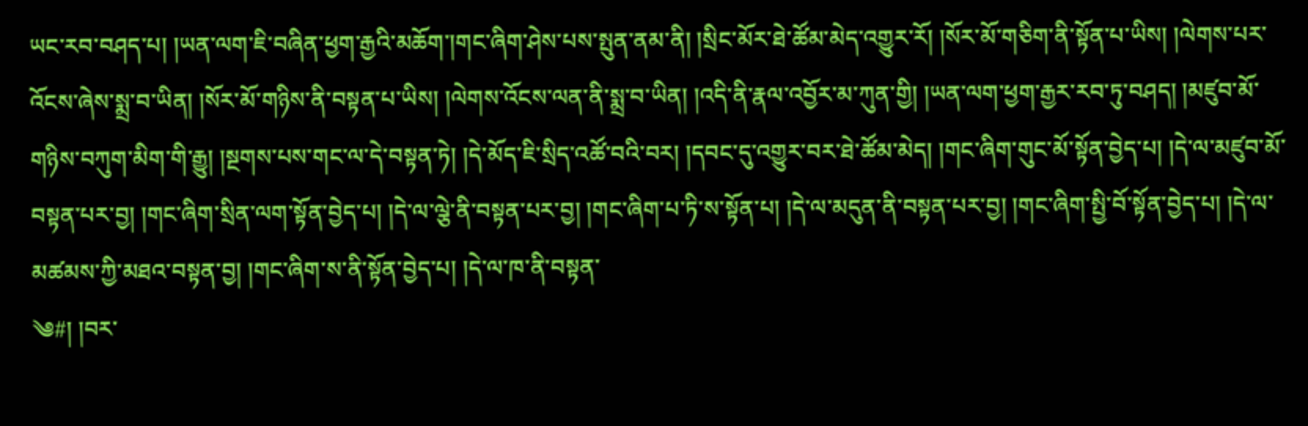ཡང་རབ་བཤད་པ། །ཡན་ལག་ཇི་བཞིན་ཕྱག་རྒྱའི་མཆོག་།གང་ཞིག་ཤེས་པས་སྤུན་ནམ་ནི། །སྲིང་མོར་ཐེ་ཚོམ་མེད་འགྱུར་རོ། །སོར་མོ་གཅིག་ནི་སྟོན་པ་ཡིས། །ལེགས་པར་འོངས་ཞེས་སྨྲ་བ་ཡིན། །སོར་མོ་གཉིས་ནི་བསྟན་པ་ཡིས། །ལེགས་འོངས་ལན་ནི་སྨྲ་བ་ཡིན། །འདི་ནི་རྣལ་འབྱོར་མ་ཀུན་གྱི། །ཡན་ལག་ཕྱག་རྒྱར་རབ་ཏུ་བཤད། །མཛུབ་མོ་གཉིས་བཀུག་མིག་གི་རྒྱུ། །སྔགས་པས་གང་ལ་དེ་བསྟན་ཏེ། །དེ་མོད་ཇི་སྲིད་འཚོ་བའི་བར། །དབང་དུ་འགྱུར་བར་ཐེ་ཚོམ་མེད། །གང་ཞིག་གུང་མོ་སྟོན་བྱེད་པ། །དེ་ལ་མཛུབ་མོ་བསྟན་པར་བྱ། །གང་ཞིག་སྲིན་ལག་སྟོན་བྱེད་པ། །དེ་ལ་ལྕེ་ནི་བསྟན་པར་བྱ། །གང་ཞིག་པ་ཏི་ས་སྟོན་པ། །དེ་ལ་མདུན་ནི་བསྟན་པར་བྱ། །གང་ཞིག་སྤྱི་བོ་སྟོན་བྱེད་པ། །དེ་ལ་མཚམས་ཀྱི་མཐའ་བསྟན་བྱ། །གང་ཞིག་ས་ནི་སྟོན་བྱེད་པ། །དེ་ལ་ཁ་ནི་བསྟན་
༄#། །བར་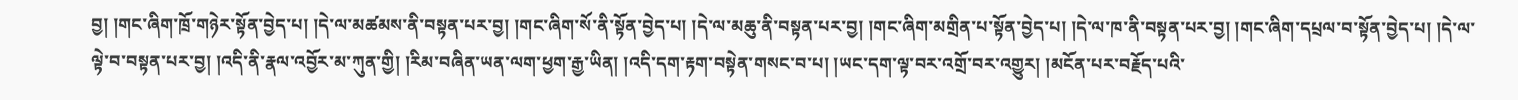བྱ། །གང་ཞིག་ཁྲོ་གཉེར་སྟོན་བྱེད་པ། །དེ་ལ་མཚམས་ནི་བསྟན་པར་བྱ། །གང་ཞིག་སོ་ནི་སྟོན་བྱེད་པ། །དེ་ལ་མཆུ་ནི་བསྟན་པར་བྱ། །གང་ཞིག་མགྲིན་པ་སྟོན་བྱེད་པ། །དེ་ལ་ཁ་ནི་བསྟན་པར་བྱ། །གང་ཞིག་དཔྲལ་བ་སྟོན་བྱེད་པ། །དེ་ལ་ལྟེ་བ་བསྟན་པར་བྱ། །འདི་ནི་རྣལ་འབྱོར་མ་ཀུན་གྱི། །རིམ་བཞིན་ཡན་ལག་ཕྱག་རྒྱ་ཡིན། །འདི་དག་རྟག་བསྟེན་གསང་བ་པ། །ཡང་དག་ལྟ་བར་འགྲོ་བར་འགྱུར། །མངོན་པར་བརྗོད་པའི་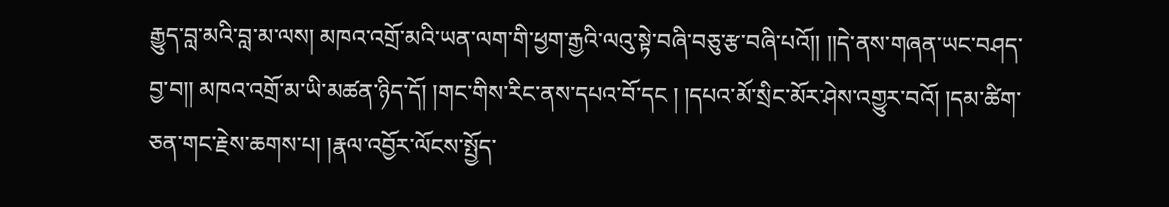རྒྱུད་བླ་མའི་བླ་མ་ལས། མཁའ་འགྲོ་མའི་ཡན་ལག་གི་ཕྱག་རྒྱའི་ལའུ་སྟེ་བཞི་བཅུ་རྩ་བཞི་པའོ།། །།དེ་ནས་གཞན་ཡང་བཤད་བྱ་བ།། མཁའ་འགྲོ་མ་ཡི་མཚན་ཉིད་དོ། །གང་གིས་རིང་ནས་དཔའ་བོ་དང ། །དཔའ་མོ་སྲིང་མོར་ཤེས་འགྱུར་བའོ། །དམ་ཚིག་ཅན་གང་རྗེས་ཆགས་པ། །རྣལ་འབྱོར་ལོངས་སྤྱོད་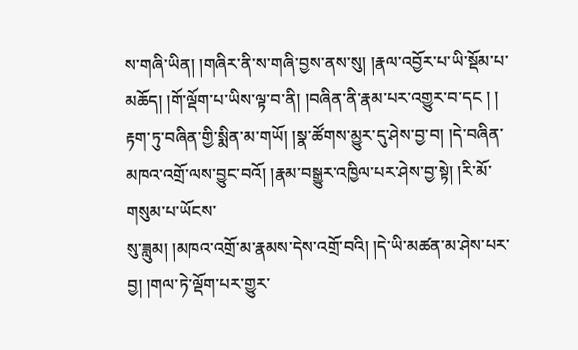ས་གཞི་ཡིན། །གཞིར་ནི་ས་གཞི་བྱས་ནས་སུ། །རྣལ་འབྱོར་པ་ཡི་སྡོམ་པ་མཆོད། །གོ་ལྡོག་པ་ཡིས་ལྟ་བ་ནི། །བཞིན་ནི་རྣམ་པར་འགྱུར་བ་དང ། ། རྟག་ཏུ་བཞིན་གྱི་སྨིན་མ་གཡོ། །སྣ་ཚོགས་མྱུར་དུ་ཤེས་བྱ་བ། །དེ་བཞིན་མཁའ་འགྲོ་ལས་བྱུང་བའོ། །རྣམ་བསྒྱུར་འཁྱིལ་པར་ཤེས་བྱ་སྟེ། །རི་མོ་གསུམ་པ་ཡོངས་
སུ་ཟླུམ། །མཁའ་འགྲོ་མ་རྣམས་དེས་འགྲོ་བའི། །དེ་ཡི་མཚན་མ་ཤེས་པར་བྱ། །གལ་ཏེ་ལྡོག་པར་གྱུར་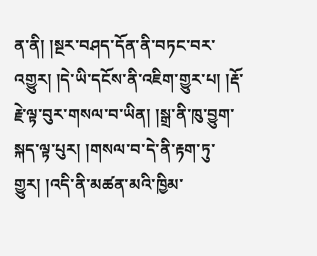ན་ནི། །སྔར་བཤད་དོན་ནི་བཏང་བར་འགྱུར། །དེ་ཡི་དངོས་ནི་འཇིག་གྱུར་པ། །རྡོ་རྗེ་ལྟ་བུར་གསལ་བ་ཡིན། །སྒྲ་ནི་ཁུ་བྱུག་སྐད་ལྟ་པུར། །གསལ་བ་དེ་ནི་རྟག་ཏུ་གྱུར། །འདི་ནི་མཚན་མའི་ཁྱིམ་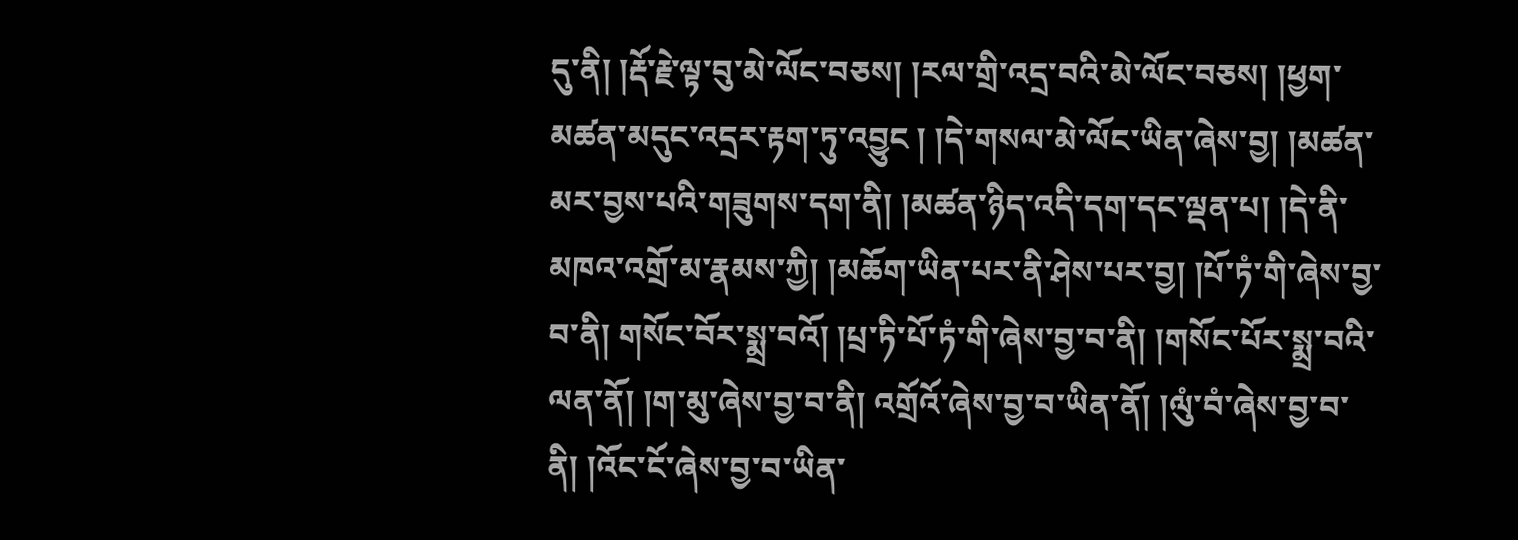དུ་ནི། །རྡོ་རྗེ་ལྟ་བུ་མེ་ལོང་བཅས། །རལ་གྲི་འདྲ་བའི་མེ་ལོང་བཅས། །ཕྱག་མཚན་མདུང་འདྲར་རྟག་ཏུ་འབྱུང ། །དེ་གསལ་མེ་ལོང་ཡིན་ཞེས་བྱ། །མཚན་མར་བྱས་པའི་གཟུགས་དག་ནི། །མཚན་ཉིད་འདི་དག་དང་ལྡན་པ། །དེ་ནི་མཁའ་འགྲོ་མ་རྣམས་ཀྱི། །མཆོག་ཡིན་པར་ནི་ཤེས་པར་བྱ། །པོ་ཏཾ་གི་ཞེས་བྱ་བ་ནི། གསོང་བོར་སྨྲ་བའོ། །པྲ་ཏི་པོ་ཏཾ་གི་ཞེས་བྱ་བ་ནི། །གསོང་པོར་སྨྲ་བའི་ལན་ནོ། །ག་མུ་ཞེས་བྱ་བ་ནི། འགྲོའོ་ཞེས་བྱ་བ་ཡིན་ནོ། །ལུཾ་བཾ་ཞེས་བྱ་བ་ནི། །འོང་ངོ་ཞེས་བྱ་བ་ཡིན་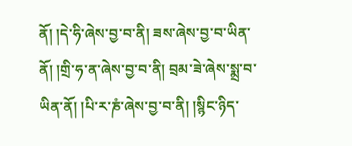ནོ། །དེ་ཧི་ཞེས་བྱ་བ་ནི། ཟས་ཞེས་བྱ་བ་ཡིན་ནོ། །གྲི་ཧ་ན་ཞེས་བྱ་བ་ནི། བྲམ་ཟེ་ཞེས་སྨྲ་བ་ཡིན་ནོ། །པི་ར་ཎཾ་ཞེས་བྱ་བ་ནི། །སྙིང་ཉིད་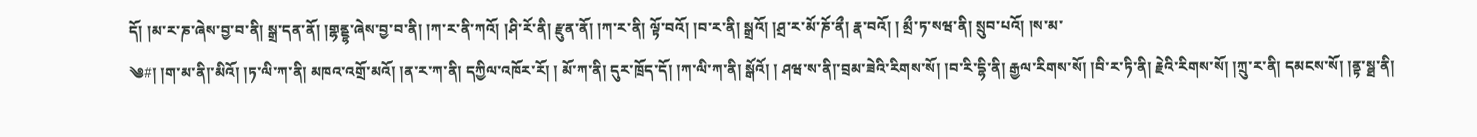དོ། །མ་ར་ཎ་ཞེས་བྱ་བ་ནི། སྒྲ་དན་ནོ། །གྷནྡྷ་ཞེས་བྱ་བ་ནི། །ཀ་ར་ནི་ཀའོ། །ཤི་རོ་ནི། རྫུན་ནོ། །ཀ་ར་ནི། ལྟོ་བའོ། །བ་ར་ནི། སྒྲའོ། །ཤྲ་ར་མོ་ཎོ་ནྀ། རྣ་བའོ། ། མྲྀ་ཏ་སཝ་ནི། སྲུབ་པའོ། །ས་མ་
༄#། །ག་མ་ནི།་མིའོ། །ཏ་ལི་ཀ་ནི། མཁའ་འགྲོ་མའོ། །ན་ར་ཀ་ནི། དཀྱིལ་འཁོར་རོ། ། མོ་ཀ་ནི། དུར་ཁྲོད་དོ། །ཀ་ལི་ཀ་ནི། སྒོའོ། ། ཤཝ་ས་ནི།་བྲམ་ཟེའི་རིགས་སོ། །བ་རི་དྷི་ནི། རྒྱལ་རིགས་སོ། །བི་ར་ཏི་ནི། རྗེའི་རིགས་སོ། །ཀྲུ་ར་ནི། དམངས་སོ། །ནྟ་སྠ་ནི།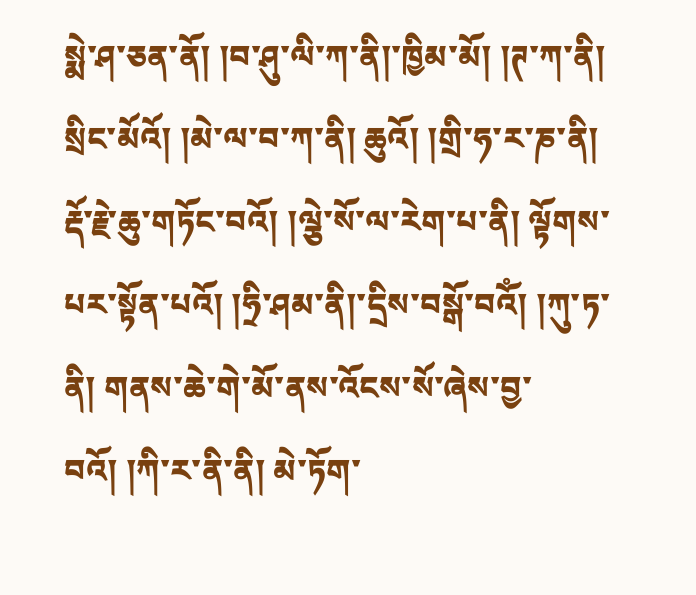སྨེ་ཤ་ཅན་ནོ། །བ་ཤུ་ལི་ཀ་ནི།་ཁྱིམ་མོ། །ཊ་ཀ་ནི། སྲིང་མོའོ། །མེ་ལ་བ་ཀ་ནི། ཆུའོ། །གྲི་ཧ་ར་ཎ་ནི། རྡོ་རྗེ་ཆུ་གཏོང་བའོ། །ལྕེ་སོ་ལ་རེག་པ་ནི། ལྟོགས་པར་སྟོན་པའོ། །ཧྲི་ཤམ་ནི།་དྲིས་བསྒོ་བའོཾ། །ཀུ་ཏ་ནི། གནས་ཆེ་གེ་མོ་ནས་འོངས་སོ་ཞེས་བྱ་བའོ། །ཀི་ར་ནི་ནི། མེ་ཏོག་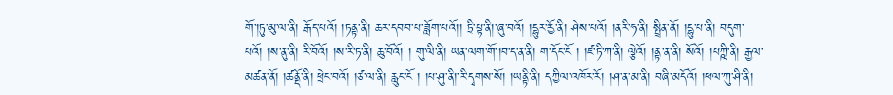གོ་།ཏུ་མུ་ལ་ནི། རྒོད་པའོ། །ཏནྟ་ནི། ཆར་དབབ་པ་ཟློག་པའོ།། ཏྲི་པྟ་ནི།་ཞུ་བའོ། །དྷུར་རྱོ་ནི། ཤེས་པའོ། །ནརི་ཧ་ནི། སྤྲིན་ནོ། །དྷུ་པ་ནི། བདུག་པའོ། །ས་ནུ་ནི། རི་བོའོ། །ས་རི་ཏ་ནི། ཆུ་བོའོ། ། གུ་ལི་ནི། ཡན་ལག་གོ་།བ་ད་ན་ནི། ག་དོང་ངོ ། །ཛ་ཏི་ཀ་ནི། ལྕེའོ། །ནྟ་ན་ནི། སོའོ། །པཀྵི་ནི། རྒྱལ་མཚན་ནོ། །ཚནྡོ་ནི། ཕྲེང་བའོ། །ཙ་ལ་ནི། རླུང་ངོ ། །པ་ཤུ་ནི།་རི་དྭགས་སོ། །ཡནྟི་ནི། དཀྱིལ་འཁོར་རོ། །ཤ་ན་མ་ནི། བཞི་མདོའོ། །ཕལ་ཀུ་ཤི་ནི།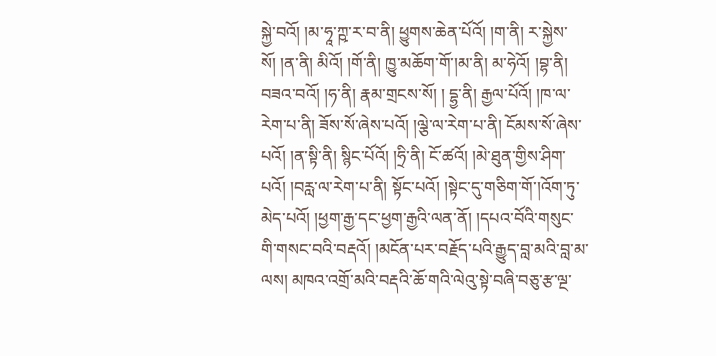སྐྱེ་བའོ། །མ་ཧཱ་ཀྵ་ར་བ་ནི། ཕྱུགས་ཆེན་པོའོ། །ག་ནི། ར་སྐྱེས་
སོ། །ན་ནི། མིའོ། །གོ་ནི། ཁྱུ་མཆོག་གོ་།མ་ནི། མ་ཧེའོ། །བྷ་ནི། བཟའ་བའོ། །ཧ་ནི། རྣམ་གྲངས་སོ། ། དྷྱ་ནི། རྒྱལ་པོའོ། །ཁ་ལ་རེག་པ་ནི། ཟོས་སོ་ཞེས་པའོ། །ལྕེ་ལ་རེག་པ་ནི། ངོམས་སོ་ཞེས་པའོ། །ན་སྟི་ནི། སྙིང་པོའོ། །ཧྲི་ནི། ངོ་ཚའོ། །མེ་ཐུན་གྱིས་ཤིག་པའོ། །བརླ་ལ་རེག་པ་ནི། སྟོང་པའོ། །སྟེང་དུ་གཅིག་གོ་།འོག་ཏུ་མེད་པའོ། །ཕྱག་རྒྱ་དང་ཕྱག་རྒྱའི་ལན་ནོ། །དཔའ་བོའི་གསུང་གི་གསང་བའི་བརྡའོ། །མངོན་པར་བརྗོད་པའི་རྒྱུད་བླ་མའི་བླ་མ་ལས། མཁའ་འགྲོ་མའི་བརྡའི་ཆོ་གའི་ལེའུ་སྟེ་བཞི་བཅུ་རྩ་ལྔ་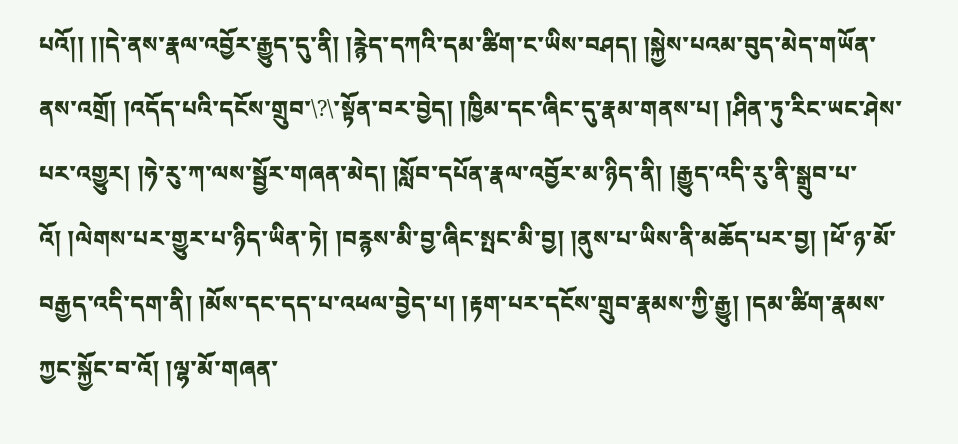པའོ།། །།དེ་ནས་རྣལ་འབྱོར་རྒྱུད་དུ་ནི། །རྙེད་དཀའི་དམ་ཚིག་ང་ཡིས་བཤད། །སྐྱེས་པའམ་བུད་མེད་གཡོན་ནས་འགྲོ། །འདོད་པའི་དངོས་གྲུབ་\?\་སྟོན་བར་བྱེད། །ཁྱིམ་དང་ཞིང་དུ་རྣམ་གནས་པ། །ཤིན་ཏུ་རིང་ཡང་ཤེས་པར་འགྱུར། །ཧེ་རུ་ཀ་ལས་སྦྱོར་གཞན་མེད། །སློབ་དཔོན་རྣལ་འབྱོར་མ་ཉིད་ནི། །རྒྱུད་འདི་རུ་ནི་སྒྲུབ་པ་འོ། །ལེགས་པར་གྱུར་པ་ཉིད་ཡིན་ཏེ། །བརྙས་མི་བྱ་ཞིང་སྤང་མི་བྱ། །ནུས་པ་ཡིས་ནི་མཆོད་པར་བྱ། །ཕོ་ཉ་མོ་བརྒྱད་འདི་དག་ནི། །མོས་དང་དད་པ་འཕལ་བྱེད་པ། །རྟག་པར་དངོས་གྲུབ་རྣམས་ཀྱི་རྒྱུ། །དམ་ཚིག་རྣམས་ཀྱང་སྐྱོང་བ་འོ། །ལྷ་མོ་གཞན་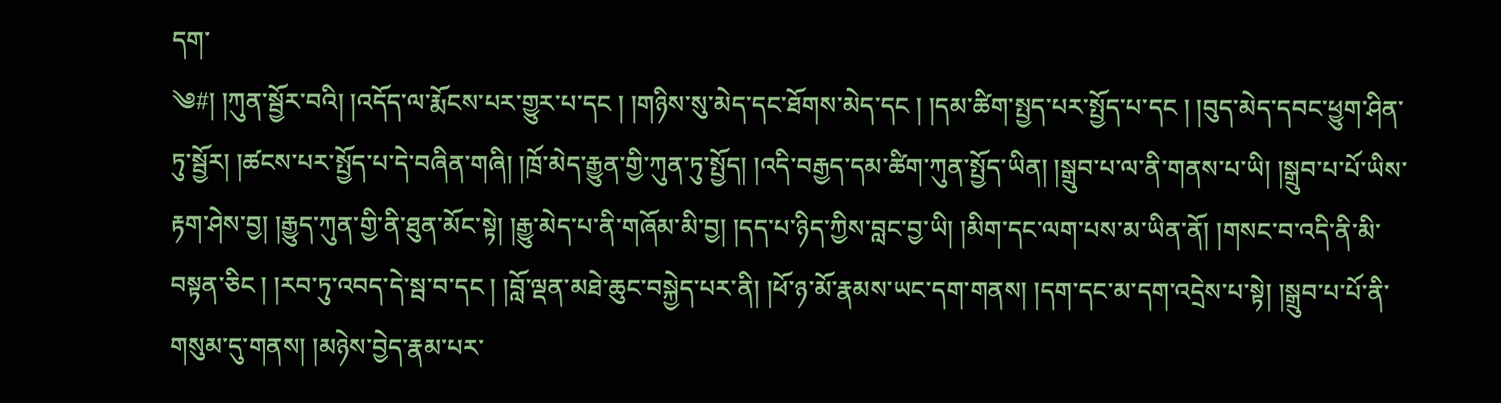དག་
༄#། །ཀུན་སྦྱོར་བའི། །འདོད་ལ་རྨོངས་པར་གྱུར་པ་དང ། །གཉིས་སུ་མེད་དང་ཐོགས་མེད་དང ། །དམ་ཚིག་སྤྱད་པར་སྤྱོད་པ་དང ། །བུད་མེད་དབང་ཕྱུག་ཤིན་ཏུ་སྦྱོར། །ཚངས་པར་སྤྱོད་པ་དེ་བཞིན་གཞི། །ཁྲོ་མེད་རྒྱུན་གྱི་ཀུན་ཏུ་སྤྱོད། །འདི་བརྒྱད་དམ་ཚིག་ཀུན་སྤྱོད་ཡིན། །སྒྲུབ་པ་ལ་ནི་གནས་པ་ཡི། །སྒྲུབ་པ་པོ་ཡིས་རྟག་ཤེས་བྱ། །རྒྱུད་ཀུན་གྱི་ནི་ཐུན་མོང་སྟེ། །རྒྱུ་མེད་པ་ནི་གཞོམ་མི་བྱ། །དད་པ་ཉིད་ཀྱིས་བླང་བྱ་ཡི། །མིག་དང་ལག་པས་མ་ཡིན་ནོ། །གསང་བ་འདི་ནི་མི་བསྟན་ཅིང ། །རབ་ཏུ་འབད་དེ་སྦ་བ་དང ། །བློ་ལྡན་མཐེ་ཆུང་བསྐྱེད་པར་ནི། །ཕོ་ཉ་མོ་རྣམས་ཡང་དག་གནས། །དག་དང་མ་དག་འདྲེས་པ་སྟེ། །སྒྲུབ་པ་པོ་ནི་གསུམ་དུ་གནས། །མཉེས་བྱེད་རྣམ་པར་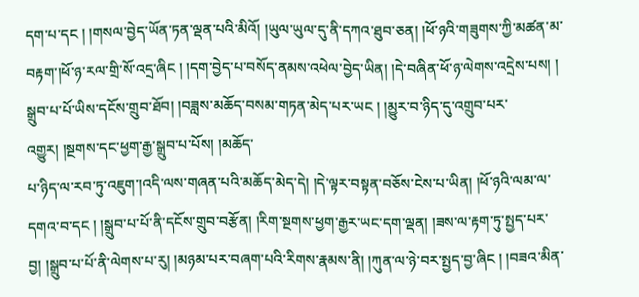དག་པ་དང ། །གསལ་བྱེད་ཡོན་ཏན་ལྡན་པའི་མིའོ། །ཡུལ་ཡུལ་དུ་ནི་དཀའ་ཐུབ་ཅན། །ཕོ་ཉའི་གཟུགས་ཀྱི་མཚན་མ་བརྟག་།ཕོ་ཉ་རལ་གྲི་སོ་འདྲ་ཞིང ། །དག་བྱེད་པ་བསོད་ནམས་འཕེལ་བྱེད་ཡིན། །དེ་བཞིན་ཕོ་ཉ་ལེགས་འདྲེས་པས། ། སྒྲུབ་པ་པོ་ཡིས་དངོས་གྲུབ་ཐོབ། །བཟླས་མཆོད་བསམ་གཏན་མེད་པར་ཡང ། །མྱུར་བ་ཉིད་དུ་འགྲུབ་པར་འགྱུར། །སྔགས་དང་ཕྱག་རྒྱ་སྒྲུབ་པ་པོས། །མཆོད་
པ་ཉིད་ལ་རབ་ཏུ་འཇུག་།འདི་ལས་གཞན་པའི་མཆོད་མེད་དེ། །དེ་ལྟར་བསྟན་བཅོས་ངེས་པ་ཡིན། །ཕོ་ཉའི་ལམ་ལ་དགའ་བ་དང ། །སྒྲུབ་པ་པོ་ནི་དངོས་གྲུབ་བརྩོན། །རིག་སྔགས་ཕྱག་རྒྱར་ཡང་དག་ལྡན། །ཟས་ལ་རྟག་ཏུ་སྤྱད་པར་བྱ། །སྒྲུབ་པ་པོ་ནི་ལེགས་པ་རུ། །མཉམ་པར་བཞག་པའི་རིགས་རྣམས་ནི། །ཀུན་ལ་ཉེ་བར་སྤྱད་བྱ་ཞིང ། །བཟའ་མིན་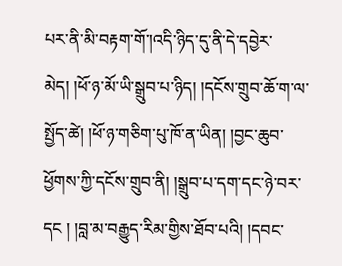པར་ནི་མི་བརྟག་གོ་།འདི་ཉིད་དུ་ནི་དེ་དབྱེར་མེད། །ཕོ་ཉ་མོ་ཡི་སྒྲུབ་པ་ཉིད། །དངོས་གྲུབ་ཆོ་ག་ལ་སྤྱོད་ཚེ། །ཕོ་ཉ་གཅིག་པུ་ཁོ་ན་ཡིན། །བྱང་ཆུབ་ཕྱོགས་ཀྱི་དངོས་གྲུབ་ནི། །སྒྲུབ་པ་དག་དང་ཉེ་བར་དང ། །བླ་མ་བརྒྱུད་རིམ་གྱིས་ཐོབ་པའི། །དབང་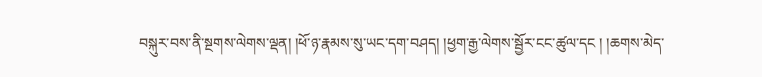བསྐུར་བས་ནི་སྔགས་ལེགས་ལྡན། །ཕོ་ཉ་རྣམས་སུ་ཡང་དག་བཤད། །ཕྱག་རྒྱ་ལེགས་སྦྱོར་ངང་ཚུལ་དང ། །ཆགས་མེད་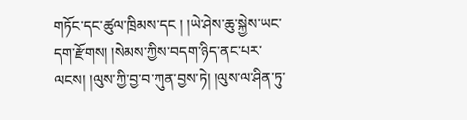གཏོང་དང་ཚུལ་ཁྲིམས་དང ། །ཡེ་ཤེས་ཆུ་སྐྱེས་ཡང་དག་རྫོགས། །སེམས་ཀྱིས་བདག་ཉིད་ནང་པར་ལངས། །ལུས་ཀྱི་བྱ་བ་ཀུན་བྱས་ཏེ། །ལུས་ལ་ཤིན་ཏུ་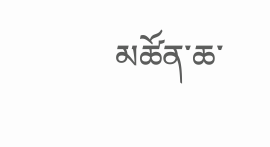མཚོན་ཆ་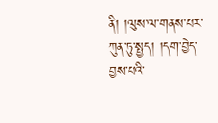ནི། །ལུས་ལ་གནས་པར་ཀུན་ཏུ་སྤྱད། །དག་བྱེད་བྱས་པའི་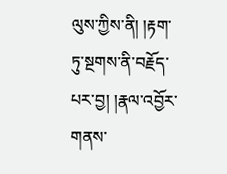ལུས་ཀྱིས་ནི། །རྟག་ཏུ་སྔགས་ནི་བརྗོད་པར་བྱ། །རྣལ་འབྱོར་གནས་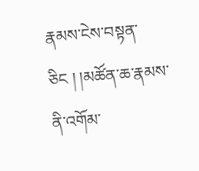རྣམས་ངེས་བསྟན་ཅིང ། །མཚོན་ཆ་རྣམས་ནི་འགོམ་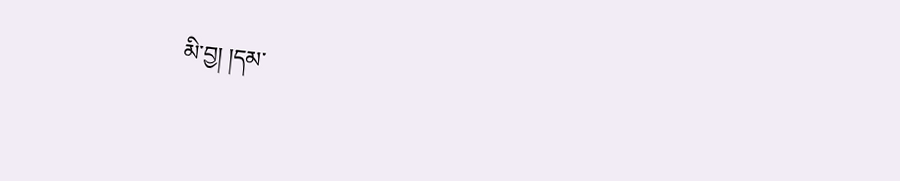མི་བྱ། །དམ་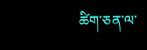ཚིག་ཅན་ལ་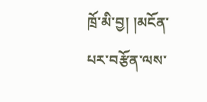ཁྲོ་མི་བྱ། །མངོན་པར་བརྩོན་ལས་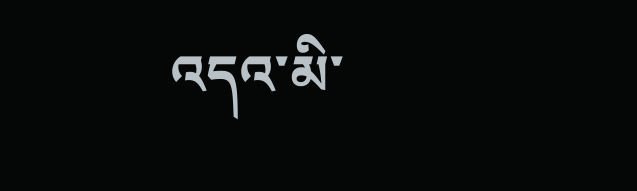འདའ་མི་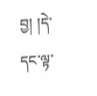བྱ། །དེ་དང་ལྟ་